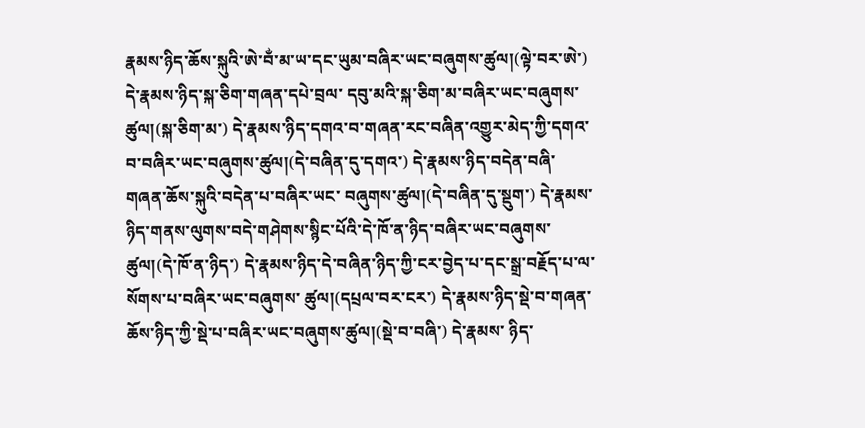རྣམས་ཉིད་ཆོས་སྐུའི་ཨེ་བྂ་མ་ཡ་དང་ཡུམ་བཞིར་ཡང་བཞུགས་ཚུལ།(ལྟེ་བར་ཨེ་) དེ་རྣམས་ཉིད་སྐ་ཅིག་གཞན་དཔེ་བྲལ་ དབུ་མའི་སྐ་ཅིག་མ་བཞིར་ཡང་བཞུགས་ཚུལ།(སྐ་ཅིག་མ་) དེ་རྣམས་ཉིད་དགའ་བ་གཞན་རང་བཞིན་འགྱུར་མེད་ཀྱི་དགའ་ བ་བཞིར་ཡང་བཞུགས་ཚུལ།(དེ་བཞིན་དུ་དགའ་) དེ་རྣམས་ཉིད་བདེན་བཞི་གཞན་ཆོས་སྐུའི་བདེན་པ་བཞིར་ཡང་ བཞུགས་ཚུལ།(དེ་བཞིན་དུ་སྡུག་) དེ་རྣམས་ཉིད་གནས་ལུགས་བདེ་གཤེགས་སྙིང་པོའི་དེ་ཁོ་ན་ཉིད་བཞིར་ཡང་བཞུགས་ ཚུལ།(དེ་ཁོ་ན་ཉིད་) དེ་རྣམས་ཉིད་དེ་བཞིན་ཉིད་ཀྱི་ངར་བྱེད་པ་དང་སྒྲ་བརྗོད་པ་ལ་སོགས་པ་བཞིར་ཡང་བཞུགས་ ཚུལ།(དཔྲལ་བར་ངར་) དེ་རྣམས་ཉིད་སྡེ་བ་གཞན་ཆོས་ཉིད་ཀྱི་སྡེ་པ་བཞིར་ཡང་བཞུགས་ཚུལ།(སྡེ་བ་བཞི་) དེ་རྣམས་ ཉིད་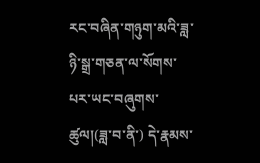རང་བཞིན་གཉུག་མའི་ཟླ་ཉི་སྒྲ་གཅན་ལ་སོགས་པར་ཡང་བཞུགས་ཚུལ།(ཟླ་བ་ནི་) དེ་རྣམས་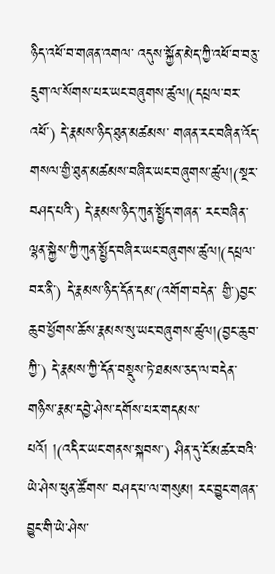ཉིད་འཕོ་བ་གཞན་འགལ་ འདུས་སྐྱོན་མེད་ཀྱི་འཕོ་བ་བཅུ་དྲུག་ལ་སོགས་པར་ཡང་བཞུགས་ཚུལ།(དཔྲལ་བར་འཕོ་) དེ་རྣམས་ཉིད་ཐུན་མཚམས་ གཞན་རང་བཞིན་འོད་གསལ་གྱི་ཐུན་མཚམས་བཞིར་ཡང་བཞུགས་ཚུལ།(སྔར་བཤད་པའི་) དེ་རྣམས་ཉིད་ཀུན་སྤྱོད་གཞན་ རང་བཞིན་ལྷན་སྐྱེས་ཀྱི་ཀུན་སྤྱོད་བཞིར་ཡང་བཞུགས་ཚུལ།(དཔྲལ་བར་ནི་) དེ་རྣམས་ཉིད་དོན་དམ་(འགོག་བདེན་ གྱི་)བྱང་ཆུབ་ཕྱོགས་ཆོས་རྣམས་སུ་ཡང་བཞུགས་ཚུལ།(བྱང་ཆུབ་ཀྱི་) དེ་རྣམས་ཀྱི་དོན་བསྡུས་ཏེ་ཐམས་ཅད་ལ་བདེན་ གཉིས་རྣམ་དབྱེ་ཤེས་དགོས་པར་གདམས་པའོ། །(འདིར་ཡང་གནས་སྐབས་) ཤིན་དུ་ངོ་མཚར་བའི་ཡེ་ཤེས་ཕུན་ཚོགས་ བཤད་པ་ལ་གསུམ། རང་བྱུང་གཞན་བྱུང་གི་ཡེ་ཤེས་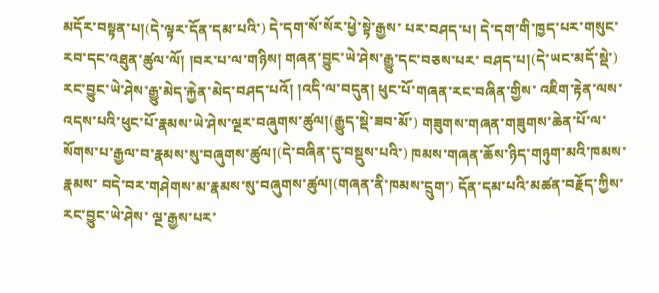མདོར་བསྟན་པ།(དེ་ལྟར་དོན་དམ་པའི་) དེ་དག་སོ་སོར་ཕྱེ་སྟེ་རྒྱས་ པར་བཤད་པ། དེ་དག་གི་ཁྱད་པར་གསུང་རབ་དང་འཐུན་ཚུལ་ལོ། །བར་པ་ལ་གཉིས། གཞན་བྱུང་ཡེ་ཤེས་རྒྱུ་དང་བཅས་པར་ བཤད་པ།(དེ་ཡང་མདོ་སྡེ་) རང་བྱུང་ཡེ་ཤེས་རྒྱུ་མེད་རྐྱེན་མེད་བཤད་པའོ། །འདི་ལ་བདུན། ཕུང་པོ་གཞན་རང་བཞིན་གྱིས་ འཇིག་རྟེན་ལས་འདས་པའི་ཕུང་པོ་རྣམས་ཡེ་ཤེས་ལྔར་བཞུགས་ཚུལ།(རྒྱུད་སྡེ་ཟབ་མོ་) གཟུགས་གཞན་གཟུགས་ཆེན་པོ་ལ་ སོགས་པ་རྒྱལ་བ་རྣམས་སུ་བཞུགས་ཚུལ།(དེ་བཞིན་དུ་བསྡུས་པའི་) ཁམས་གཞན་ཆོས་ཉིད་གཉུག་མའི་ཁམས་རྣམས་ བདེ་བར་གཤེགས་མ་རྣམས་སུ་བཞུགས་ཚུལ།(གཞན་ནི་ཁམས་དྲུག་) དོན་དམ་པའི་མཚན་བརྗོད་ཀྱིས་རང་བྱུང་ཡེ་ཤེས་ ལྔ་རྒྱས་པར་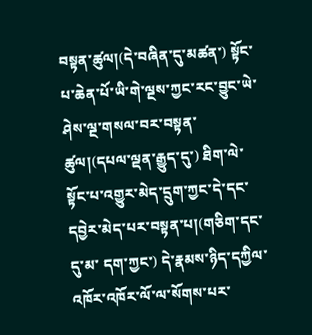བསྟན་ཚུལ།(དེ་བཞིན་དུ་མཚན་) སྟོང་པ་ཆེན་པོ་ཡི་གེ་ལྔས་ཀྱང་རང་བྱུང་ཡེ་ཤེས་ལྔ་གསལ་བར་བསྟན་ ཚུལ།(དཔལ་ལྡན་རྒྱུད་དུ་) ཐིག་ལེ་སྟོང་པ་འགྱུར་མེད་དྲུག་ཀྱང་དེ་དང་དབྱེར་མེད་པར་བསྟན་པ།(གཅིག་དང་དུ་མ་ དག་ཀྱང་) དེ་རྣམས་ཉིད་དཀྱིལ་འཁོར་འཁོར་ལོ་ལ་སོགས་པར་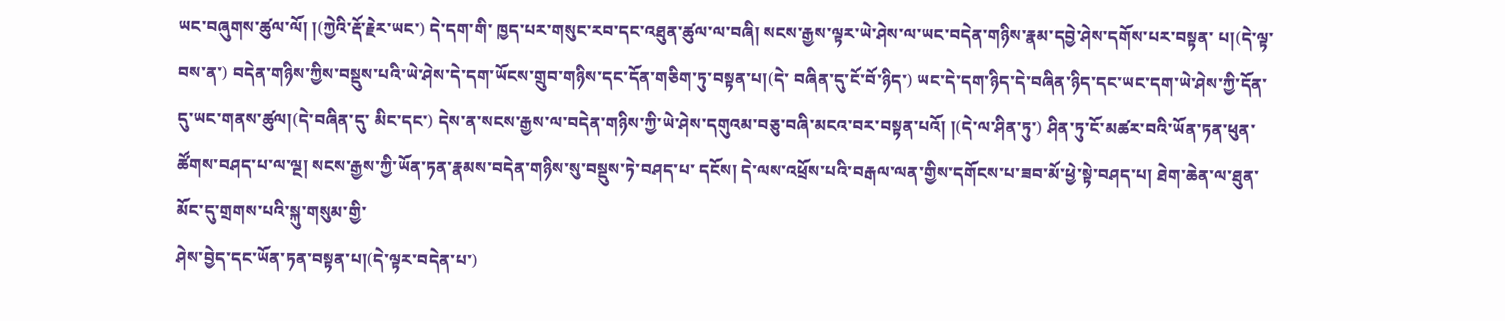ཡང་བཞུགས་ཚུལ་ལོ། །(ཀྱེའི་རྡོ་རྗེར་ཡང་) དེ་དག་གི་ ཁྱད་པར་གསུང་རབ་དང་འཐུན་ཚུལ་ལ་བཞི། སངས་རྒྱས་ལྟར་ཡེ་ཤེས་ལ་ཡང་བདེན་གཉིས་རྣམ་དབྱེ་ཤེས་དགོས་པར་བསྟན་ པ།(དེ་ལྟ་བས་ན་) བདེན་གཉིས་ཀྱིས་བསྡུས་པའི་ཡེ་ཤེས་དེ་དག་ཡོངས་གྲུབ་གཉིས་དང་དོན་གཅིག་ཏུ་བསྟན་པ།(དེ་ བཞིན་དུ་ངོ་བོ་ཉིད་) ཡང་དེ་དག་ཉིད་དེ་བཞིན་ཉིད་དང་ཡང་དག་ཡེ་ཤེས་ཀྱི་དོན་དུ་ཡང་གནས་ཚུལ།(དེ་བཞིན་དུ་ མིང་དང་) དེས་ན་སངས་རྒྱས་ལ་བདེན་གཉིས་ཀྱི་ཡེ་ཤེས་དགུའམ་བཅུ་བཞི་མངའ་བར་བསྟན་པའོ། །(དེ་ལ་ཤིན་ཏུ་) ཤིན་ཏུ་ངོ་མཚར་བའི་ཡོན་ཏན་ཕུན་ཚོགས་བཤད་པ་ལ་ལྔ། སངས་རྒྱས་ཀྱི་ཡོན་ཏན་རྣམས་བདེན་གཉིས་སུ་བསྡུས་ཏེ་བཤད་པ་ དངོས། དེ་ལས་འཕྲོས་པའི་བརྒལ་ལན་གྱིས་དགོངས་པ་ཟབ་མོ་ཕྱེ་སྟེ་བཤད་པ། ཐེག་ཆེན་ལ་ཐུན་མོང་དུ་གྲགས་པའི་སྐུ་གསུམ་གྱི་
ཤེས་བྱེད་དང་ཡོན་ཏན་བསྟན་པ།(དེ་ལྟར་བདེན་པ་)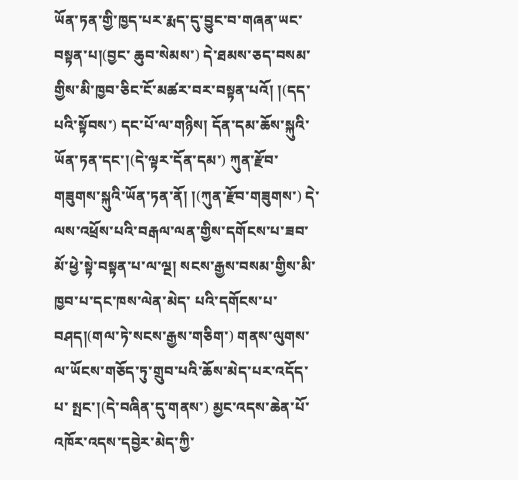ཡོན་ཏན་གྱི་ཁྱད་པར་རྨད་དུ་བྱུང་བ་གཞན་ཡང་བསྟན་པ།(བྱང་ ཆུབ་སེམས་) དེ་ཐམས་ཅད་བསམ་གྱིས་མི་ཁྱབ་ཅིང་ངོ་མཚར་བར་བསྟན་པའོ། །(དད་པའི་སྟོབས་) དང་པོ་ལ་གཉིས། དོན་དམ་ཆོས་སྐུའི་ཡོན་ཏན་དང་།(དེ་ལྟར་དོན་དམ་) ཀུན་རྫོབ་གཟུགས་སྐུའི་ཡོན་ཏན་ནོ། །(ཀུན་རྫོབ་གཟུགས་) དེ་ ལས་འཕྲོས་པའི་བརྒལ་ལན་གྱིས་དགོངས་པ་ཟབ་མོ་ཕྱེ་སྟེ་བསྟན་པ་ལ་ལྔ། སངས་རྒྱས་བསམ་གྱིས་མི་ཁྱབ་པ་དང་ཁས་ལེན་མེད་ པའི་དགོངས་པ་བཤད།(གལ་ཏེ་སངས་རྒྱས་གཅིག་) གནས་ལུགས་ལ་ཡོངས་གཅོད་ཏུ་གྲུབ་པའི་ཆོས་མེད་པར་འདོད་པ་ སྤང་།(དེ་བཞིན་དུ་གནས་) མྱང་འདས་ཆེན་པོ་འཁོར་འདས་དབྱེར་མེད་ཀྱི་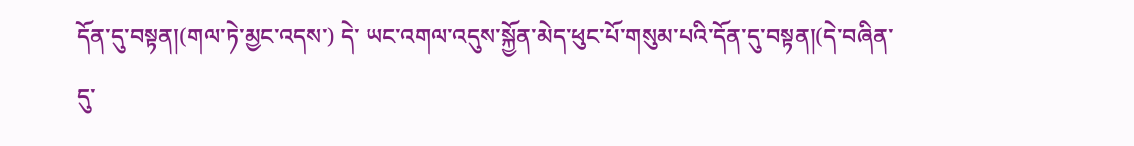དོན་དུ་བསྟན།(གལ་ཏེ་མྱང་འདས་) དེ་ ཡང་འགལ་འདུས་སྐྱོན་མེད་ཕུང་པོ་གསུམ་པའི་དོན་དུ་བསྟན།(དེ་བཞིན་དུ་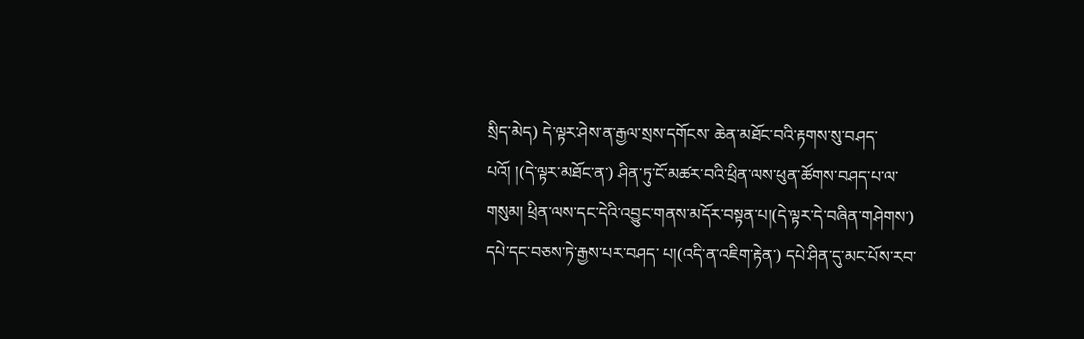སྲིད་མེད) དེ་ལྟར་ཤེས་ན་རྒྱལ་སྲས་དགོངས་ ཆེན་མཐོང་བའི་རྟགས་སུ་བཤད་པའོ། །(དེ་ལྟར་མཐོང་ན་) ཤིན་ཏུ་ངོ་མཚར་བའི་ཕྲིན་ལས་ཕུན་ཚོགས་བཤད་པ་ལ་གསུམ། ཕྲིན་ལས་དང་དེའི་འབྱུང་གནས་མདོར་བསྟན་པ།(དེ་ལྟར་དེ་བཞིན་གཤེགས་) དཔེ་དང་བཅས་ཏེ་རྒྱས་པར་བཤད་ པ།(འདི་ན་འཇིག་རྟེན་) དཔེ་ཤིན་དུ་མང་པོས་རབ་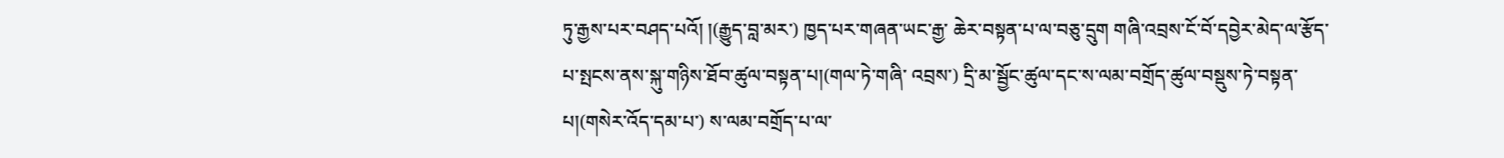ཏུ་རྒྱས་པར་བཤད་པའོ། །(རྒྱུད་བླ་མར་) ཁྱད་པར་གཞན་ཡང་རྒྱ་ ཆེར་བསྟན་པ་ལ་བཅུ་དྲུག གཞི་འབྲས་ངོ་བོ་དབྱེར་མེད་ལ་རྩོད་པ་སྤངས་ནས་སྐུ་གཉིས་ཐོབ་ཚུལ་བསྟན་པ།(གལ་ཏེ་གཞི་ འབྲས་) དྲི་མ་སྦྱོང་ཚུལ་དང་ས་ལམ་བགྲོད་ཚུལ་བསྡུས་ཏེ་བསྟན་པ།(གསེར་འོད་དམ་པ་) ས་ལམ་བགྲོད་པ་ལ་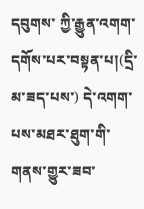དབུགས་ ཀྱི་རྒྱུན་འགག་དགོས་པར་བསྟན་པ།(དྲི་མ་ཟད་པས་) དེ་འགག་པས་མཐར་ཐུག་གི་གནས་གྱུར་ཟབ་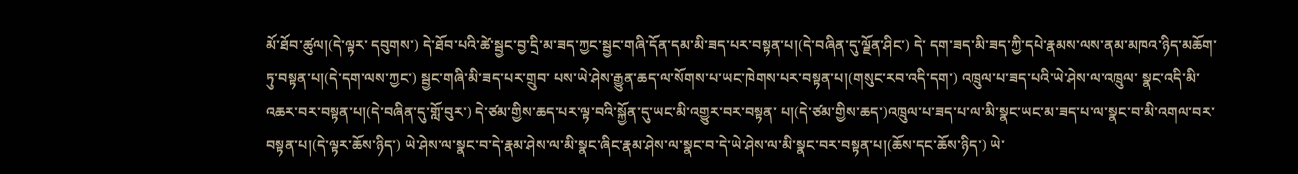མོ་ཐོབ་ཚུལ།(དེ་ལྟར་ དབུགས་) དེ་ཐོབ་པའི་ཚེ་སྦྱང་བྱ་དྲི་མ་ཟད་ཀྱང་སྦྱང་གཞི་དོན་དམ་མི་ཟད་པར་བསྟན་པ།(དེ་བཞིན་དུ་ལྗོན་ཤིང་) དེ་ དག་ཟད་མི་ཟད་ཀྱི་དཔེ་རྣམས་ལས་ནམ་མཁའ་ཉིད་མཆོག་ཏུ་བསྟན་པ།(དེ་དག་ལས་ཀྱང་) སྦྱང་གཞི་མི་ཟད་པར་གྲུབ་ པས་ཡེ་ཤེས་རྒྱུན་ཆད་ལ་སོགས་པ་ཡང་ཁེགས་པར་བསྟན་པ།(གསུང་རབ་འདི་དག་) འཁྲུལ་པ་ཟད་པའི་ཡེ་ཤེས་ལ་འཁྲུལ་ སྣང་འདི་མི་འཆར་བར་བསྟན་པ།(དེ་བཞིན་དུ་གློ་བུར་) དེ་ཙམ་གྱིས་ཆད་པར་ལྟ་བའི་སྐྱོན་དུ་ཡང་མི་འགྱུར་བར་བསྟན་ པ།(དེ་ཙམ་གྱིས་ཆད་)འཁྲུལ་པ་ཟད་པ་ལ་མི་སྣང་ཡང་མ་ཟད་པ་ལ་སྣང་བ་མི་འགལ་བར་བསྟན་པ།(དེ་ལྟར་ཆོས་ཉིད་) ཡེ་ཤེས་ལ་སྣང་བ་དེ་རྣམ་ཤེས་ལ་མི་སྣང་ཞིང་རྣམ་ཤེས་ལ་སྣང་བ་དེ་ཡེ་ཤེས་ལ་མི་སྣང་བར་བསྟན་པ།(ཆོས་དང་ཆོས་ཉིད་) ཡེ་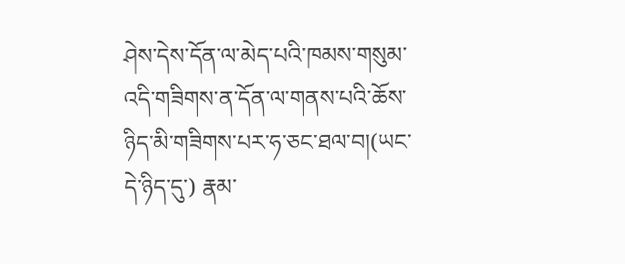ཤེས་དེས་དོན་ལ་མེད་པའི་ཁམས་གསུམ་འདི་གཟིགས་ན་དོན་ལ་གནས་པའི་ཆོས་ཉིད་མི་གཟིགས་པར་ཧ་ཅང་ཐལ་བ།(ཡང་ དེ་ཉིད་དུ་) རྣམ་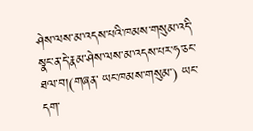ཤེས་ལས་མ་འདས་པའི་ཁམས་གསུམ་འདི་སྣང་ན་དེ་རྣམ་ཤེས་ལས་མ་འདས་པར་ཧ་ཅང་ཐལ་བ།(གཞན་ ཡང་ཁམས་གསུམ་) ཡང་དག་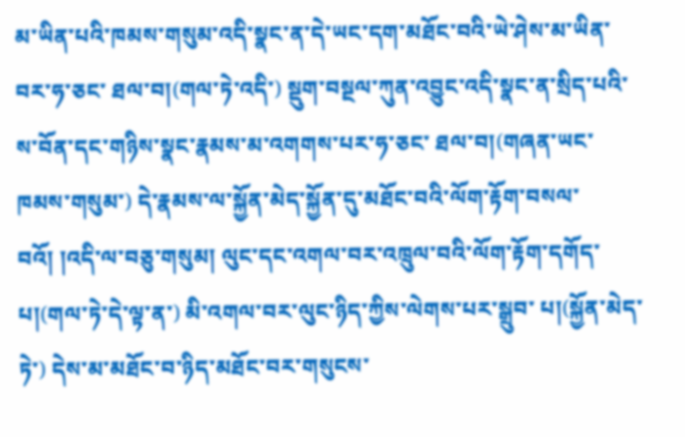མ་ཡིན་པའི་ཁམས་གསུམ་འདི་སྣང་ན་དེ་ཡང་དག་མཐོང་བའི་ཡེ་ཤེས་མ་ཡིན་བར་ཧ་ཅང་ ཐལ་བ།(གལ་ཏེ་འདི་) སྡུག་བསྔལ་ཀུན་འབྱུང་འདི་སྣང་ན་སྲིད་པའི་ས་བོན་དང་གཉིས་སྣང་རྣམས་མ་འགགས་པར་ཧ་ཅང་ ཐལ་བ།(གཞན་ཡང་ཁམས་གསུམ་) དེ་རྣམས་ལ་སྐྱོན་མེད་སྐྱོན་དུ་མཐོང་བའི་ལོག་རྟོག་བསལ་བའོ། །འདི་ལ་བཅུ་གསུམ། ལུང་དང་འགལ་བར་འཁྲུལ་བའི་ལོག་རྟོག་དགོད་པ།(གལ་ཏེ་དེ་ལྟ་ན་) མི་འགལ་བར་ལུང་ཉིད་ཀྱིས་ལེགས་པར་སྒྲུབ་ པ།(སྐྱོན་མེད་ཏེ་) དེས་མ་མཐོང་བ་ཉིད་མཐོང་བར་གསུངས་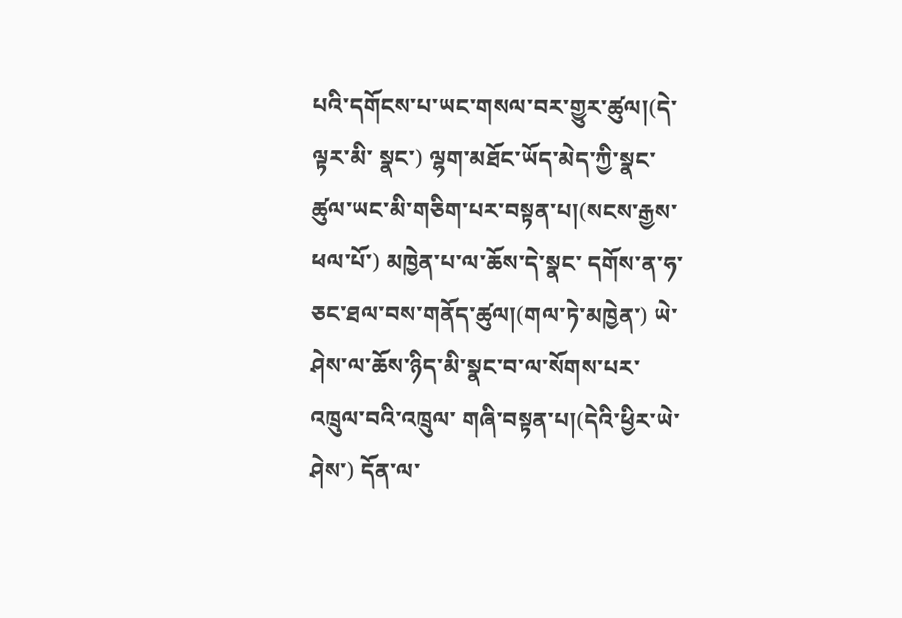པའི་དགོངས་པ་ཡང་གསལ་བར་གྱུར་ཚུལ།(དེ་ལྟར་མི་ སྣང་) ལྷག་མཐོང་ཡོད་མེད་ཀྱི་སྣང་ཚུལ་ཡང་མི་གཅིག་པར་བསྟན་པ།(སངས་རྒྱས་ཕལ་པོ་) མཁྱེན་པ་ལ་ཆོས་དེ་སྣང་ དགོས་ན་ཧ་ཅང་ཐལ་བས་གནོད་ཚུལ།(གལ་ཏེ་མཁྱེན་) ཡེ་ཤེས་ལ་ཆོས་ཉིད་མི་སྣང་བ་ལ་སོགས་པར་འཁྲུལ་བའི་འཁྲུལ་ གཞི་བསྟན་པ།(དེའི་ཕྱིར་ཡེ་ཤེས་) དོན་ལ་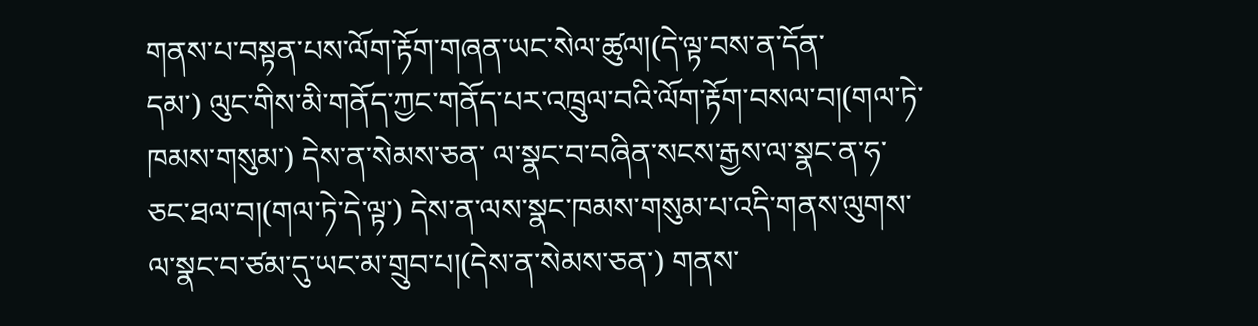གནས་པ་བསྟན་པས་ལོག་རྟོག་གཞན་ཡང་སེལ་ཚུལ།(དེ་ལྟ་བས་ན་དོན་
དམ་) ལུང་གིས་མི་གནོད་ཀྱང་གནོད་པར་འཁྲུལ་བའི་ལོག་རྟོག་བསལ་བ།(གལ་ཏེ་ཁམས་གསུམ་) དེས་ན་སེམས་ཅན་ ལ་སྣང་བ་བཞིན་སངས་རྒྱས་ལ་སྣང་ན་ཧ་ཅང་ཐལ་བ།(གལ་ཏེ་དེ་ལྟ་) དེས་ན་ལས་སྣང་ཁམས་གསུམ་པ་འདི་གནས་ལུགས་ ལ་སྣང་བ་ཙམ་དུ་ཡང་མ་གྲུབ་པ།(དེས་ན་སེམས་ཅན་) གནས་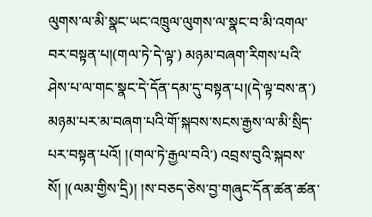ལུགས་ལ་མི་སྣང་ཡང་འཁྲུལ་ལུགས་ལ་སྣང་བ་མི་འགལ་ བར་བསྟན་པ།(གལ་ཏེ་དེ་ལྟ་) མཉམ་བཞག་རིགས་པའི་ཤེས་པ་ལ་གང་སྣང་དེ་དོན་དམ་དུ་བསྟན་པ།(དེ་ལྟ་བས་ན་) མཉམ་པར་མ་བཞག་པའི་གོ་སྐབས་སངས་རྒྱས་ལ་མི་སྲིད་པར་བསྟན་པའོ། །(གལ་ཏེ་རྒྱལ་བའི་) འབྲས་བུའི་སྐབས་ སོ། །(ལམ་གྱིས་དྲི)། །ས་བཅད་ཅེས་བྱ་གཞུང་དོན་ཚན་ཚན་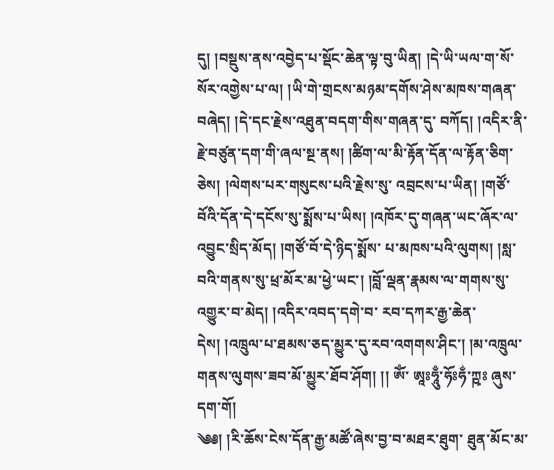དུ། །བསྡུས་ནས་འབྱེད་པ་སྡོང་ཆེན་ལྟ་བུ་ཡིན། །དེ་ཡི་ཡལ་ག་སོ་ སོར་འགྱེས་པ་ལ། །ཡི་གེ་གྲངས་མཉམ་དགོས་ཤེས་མཁས་གཞན་བཞེད། །དེ་དང་རྗེས་འཐུན་བདག་གིས་གཞན་དུ་ བཀོད། །འདིར་ནི་རྗེ་བཙུན་དག་གི་ཞལ་སྔ་ནས། །ཚིག་ལ་མི་རྟོན་དོན་ལ་རྟོན་ཅིག་ཅེས། །ལེགས་པར་གསུངས་པའི་རྗེས་སུ་ འབྲངས་པ་ཡིན། །གཙོ་བོའི་དོན་དེ་དངོས་སུ་སྨོས་པ་ཡིས། །འཁོར་དུ་གཞན་ཡང་ཞོར་ལ་འབྱུང་སྲིད་མོད། །གཙོ་བོ་དེ་ཉིད་སྨོས་ པ་མཁས་པའི་ལུགས། །སླ་བའི་གནས་སུ་ཕྲ་མོར་མ་ཕྱེ་ཡང་། །བློ་ལྡན་རྣམས་ལ་གགས་སུ་འགྱུར་བ་མེད། །འདིར་འབད་དགེ་བ་ རབ་དཀར་རྒྱ་ཆེན་དེས། །འཁྲུལ་པ་ཐམས་ཅད་མྱུར་དུ་རབ་འགགས་ཤིང་། །མ་འཁྲུལ་གནས་ལུགས་ཟབ་མོ་མྱུར་ཐོབ་ཤོག། །། ཨོཾ་ ཨཱཿཧཱུྃ་ཧོཿཧྂ་ཀྵཿ ཞུས་དག་གོ།
༄༅། །རི་ཆོས་ངེས་དོན་རྒྱ་མཚོ་ཞེས་བྱ་བ་མཐར་ཐུག་ ཐུན་མོང་མ་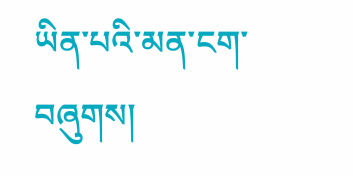ཡིན་པའི་མན་ངག་བཞུགས།